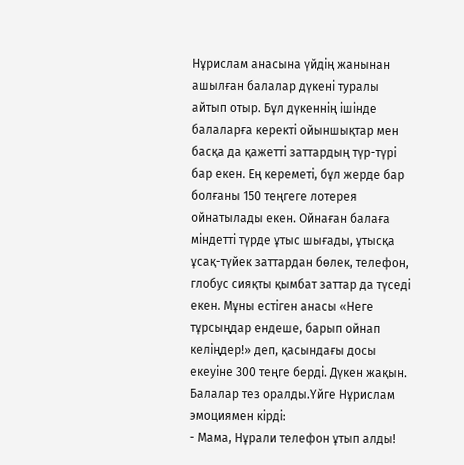Нұрислам анасына үйдің жанынан ашылған балалар дүкені туралы айтып отыр. Бұл дүкеннің ішінде балаларға керекті ойыншықтар мен басқа да қажетті заттардың түр-түрі бар екен. Ең кереметі, бұл жерде бар болғаны 150 теңгеге лотерея ойнатылады екен. Ойнаған балаға міндетті түрде ұтыс шығады, ұтысқа ұсақ-түйек заттардан бөлек, телефон, глобус сияқты қымбат заттар да түседі екен. Мұны естіген анасы «Неге тұрсыңдар ендеше, барып ойнап келіңдер!» деп, қасындағы досы екеуіне 300 теңге берді. Дүкен жақын. Балалар тез оралды.Үйге Нұрислам эмоциямен кірді:
- Мама, Нұрали телефон ұтып алды!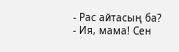- Рас айтасың ба?
- Ия, мама! Сен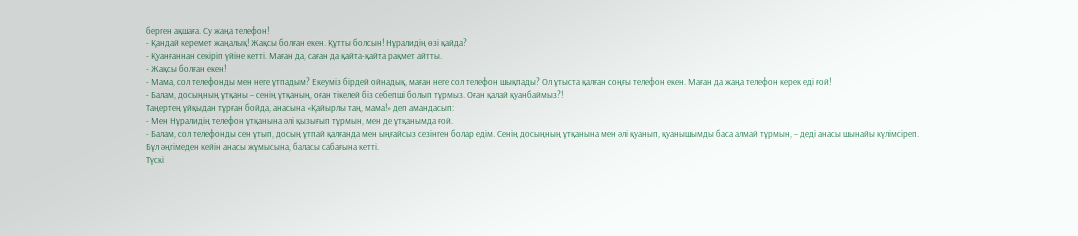берген ақшаға. Су жаңа телефон!
- Қандай керемет жаңалық! Жақсы болған екен. Құтты болсын! Нұралидің өзі қайда?
- Қуанғаннан секіріп үйіне кетті. Маған да, саған да қайта-қайта рақмет айтты.
- Жақсы болған екен!
- Мама, сол телефонды мен неге ұтпадым? Екеуміз бірдей ойнадық, маған неге сол телефон шықпады? Ол ұтыста қалған соңғы телефон екен. Маған да жаңа телефон керек еді ғой!
- Балам, досыңның ұтқаны – сенің ұтқаның, оған тікелей біз себепші болып тұрмыз. Оған қалай қуанбаймыз?!
Таңертең ұйқыдан тұрған бойда, анасына «Қайырлы таң, мама!» деп амандасып:
- Мен Нұралидің телефон ұтқанына әлі қызығып тұрмын, мен де ұтқанымда ғой.
- Балам, сол телефонды сен ұтып, досың ұтпай қалғанда мен ыңғайсыз сезінген болар едім. Сенің досыңның ұтқанына мен әлі қуанып, қуанышымды баса алмай тұрмын, – деді анасы шынайы күлімсіреп.
Бұл әңгімеден кейін анасы жұмысына, баласы сабағына кетті.
Түскі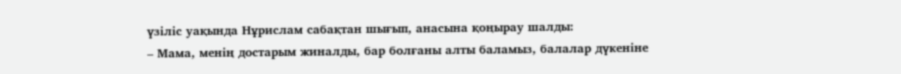үзіліс уақында Нұрислам сабақтан шығып, анасына қоңырау шалды:
– Мама, менің достарым жиналды, бар болғаны алты баламыз, балалар дүкеніне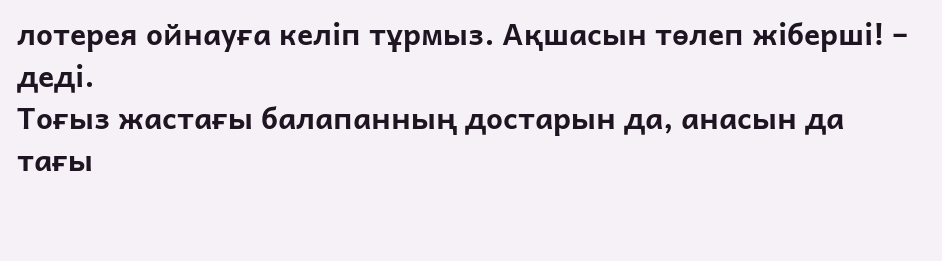лотерея ойнауға келіп тұрмыз. Ақшасын төлеп жіберші! – деді.
Тоғыз жастағы балапанның достарын да, анасын да тағы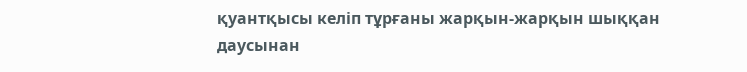қуантқысы келіп тұрғаны жарқын-жарқын шыққан даусынан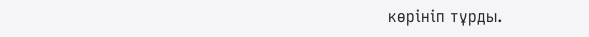көрініп тұрды.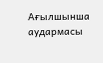Ағылшынша аудармасы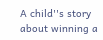A child''s story about winning a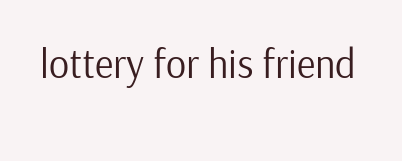lottery for his friend